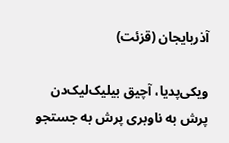آذربایجان (قزئت)

ویکی‌پدیا، آچیق بیلیک‌لیک‌دن
پرش به ناوبری پرش به جستجو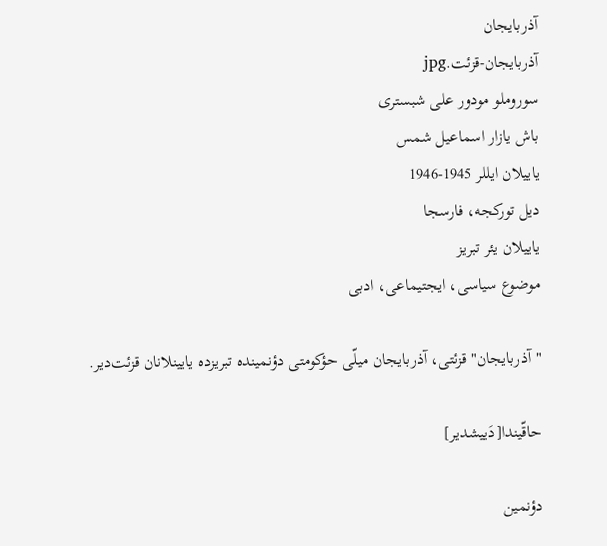آذربایجان
آذربایجان-قزئت.jpg
سوروملو مودور علی شبستری
باش یازار اسماعیل شمس
یاییلان ایللر 1945-1946
دیل تورکجه، فارسجا
یاییلان یئر تبریز
موضوع سیاسی، ایجتیماعی، ادبی

"آذربایجان" قزئتی، آذربایجان میلّی حؤکومتی دؤنمینده تبریزده یایینلانان قزئت‌دیر.

حاقّیندا[دَییشدیر]

دؤنمين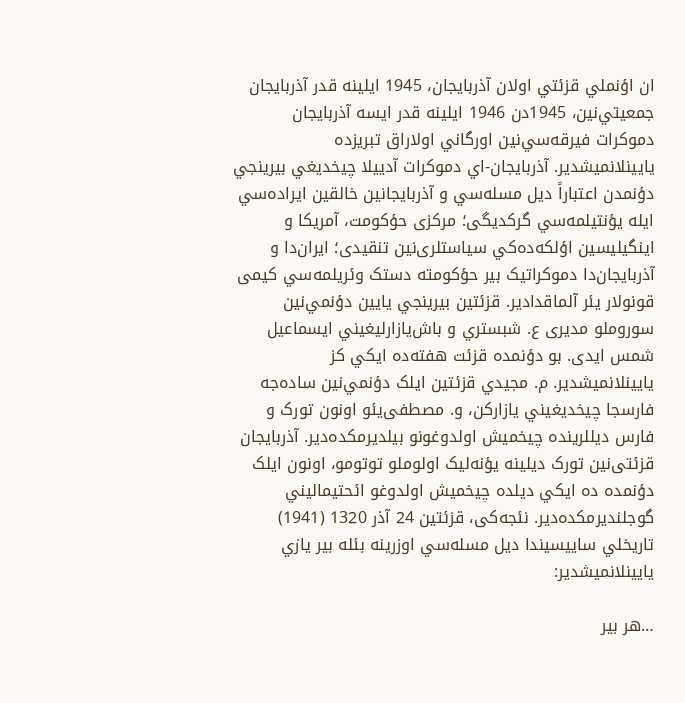ان اؤنملي قزئتي اولان آذربايجان، 1945 ایلینه قدر آذربايجان جمعيتي‌‌نین، 1945دن 1946 ایلینه قدر‌ ايسه آذربايجان دموکرات فیرقه‌سي‌‌نین اورگاني اولاراق تبريز‌ده يايينلانمیشدیر. آذربايجان-اي دموکرات آدييلا چيخديغي بيرينجي دؤنمدن اعتباراً ديل مسله‌سي و آذربايجانين خالقین ايراده‌سي ايله يؤنتيلمه‌سي گرکدیگی؛ مرکزی حؤکومت، آمريکا و اینگیلیسین اؤلکه‌‌ده‌کي سیاستلری‌نین تنقیدی؛ ايران‌دا و آذربايجان‌دا دموکراتيک بير حؤکومته دستک وئريلمه‌سي کیمی قونولار يئر آلماقدادير. قزئتین بيرينجي يايين دؤنمي‌نین سوروملو مدیری ع. شبستري و باش‌يازارليغيني ايسماعيل شمس ایدی. بو دؤنمده قزئت هفته‌ده ايکي کز يايينلانمیشدیر. م. مجيدي قزئتین ايلک دؤنمي‌نین ساده‌جه فارسجا چيخديغيني يازارکن، و. مصطفی‌یئو اونون تورک و فارس ديللرينده چیخمیش اولدوغونو بیلدیرمکده‌دير. آذربايجان قزئتی‌‌نین تورک ديلينه يؤنه‌ليک اولوملو توتومو، اونون ايلک دؤنمده ده ايکي ديلده چیخمیش اولدوغو ائحتيماليني گوجلنديرمکده‌دير. نئجه‌کی، قزئتین 24 آذر 1320 (1941) تاریخلي ساييسيندا ديل مسله‌سي اوزرينه بئله بير يازي يايينلانمیشدیر:

…هر بير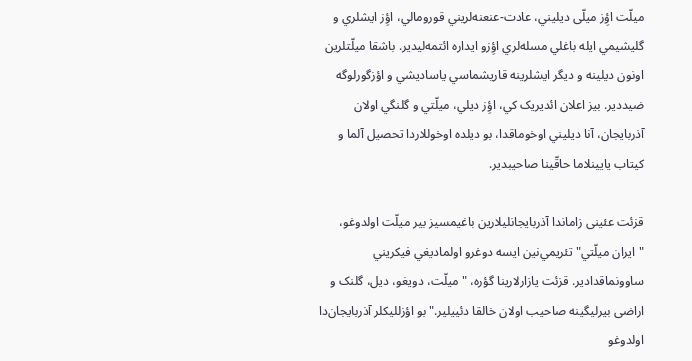میلّت اؤِز میلّی ديليني، عادت-عنعنه‌لريني قورومالي، اؤِز ايشلري و گليشيمي ايله باغلي مسله‌لري اؤِزو ايداره ائتمه‌ليدير. باشقا میلّتلرين اونون ديلينه و ديگر ايشلرينه قاريشماسي ياساديشي و اؤزگورلوگه ضیددیر. بيز اعلان ائدیریک کي، اؤِز ديلي، میلّتي و گلنگي اولان آذربايجان، آنا ديليني اوخوماقدا، بو ديلده اوخوللاردا تحصیل آلما و کيتاب يايينلاما حاقّینا صاحیبدیر.

قزئت عئینی زاماندا آذربايجانليلارين باغيمسيز بير میلّت اولدوغو، "ايران میلّتي" تئريمي‌نین ايسه دوغرو اولماديغي فيکريني ساوونماقدادیر. قزئت يازارلارينا گؤره، "میلّت، دويغو، ديل، گلنک و اراضی بيرليگينه صاحیب اولان خالقا دئییلیر." بو اؤزلليکلر آذربايجان‌دا اولدوغو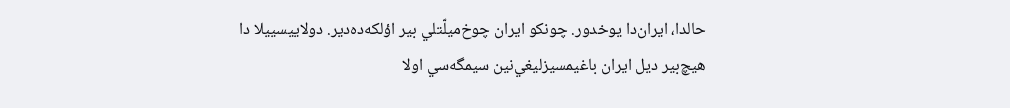حالدا، ايران‌دا يوخدور. چونکو ايران چوخ‌ميلّتلي بير اؤلکه‌ده‌دير. دولاييسييلا دا هيچ‌بير ديل ايران باغيمسيزليغي‌نین سيمگه‌سي اولا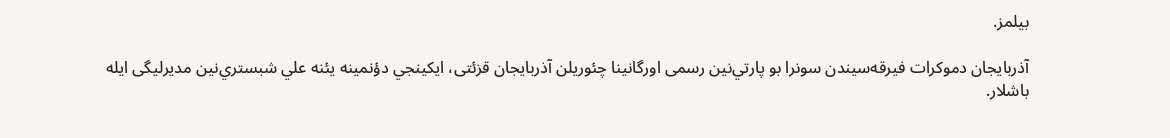بیلمز.

آذربايجان دموکرات فیرقه‌سيندن سونرا بو پارتي‌نین رسمی اورگا‌نینا چئوريلن آذربايجان قزئتی‌، ايکينجي دؤنمينه يئنه علي شبستري‌‌نین مدیرلیگی ایله باشلار.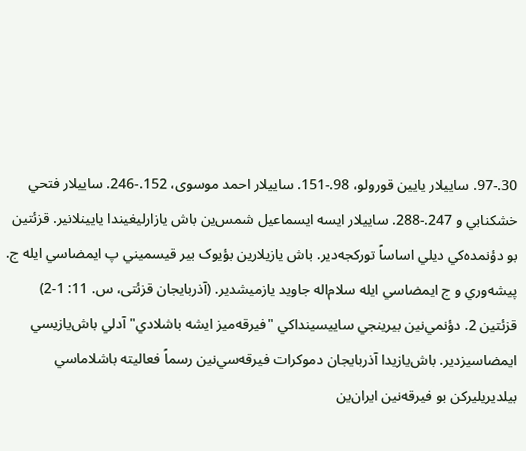30.-97. ساييلار يايين قورولو، 98.-151. ساييلار احمد موسوی، 152.-246. ساييلار فتحي خشکنابي و 247.-288. ساييلار ايسه ايسماعيل شمس‌ين باش يازارليغيندا يايينلانير. قزئتین بو دؤنمده‌کي ديلي اساساً تورکجه‌دير. باش يازيلارين بؤيوک بير قيسميني ‌پ‌ ايمضاسي ایله ج. پيشه‌وري و ‌ج‌ ايمضاسي ایله سلام‌اله جاويد يازمیشدیر. (آذربایجان قزئتی‌، س. 11: 1-2) قزئتین 2. دؤنمي‌نین بيرينجي ساييسينداکي "فیرقه‌ميز ايشه باشلادي" آدلي باش‌يازيسي ايمضاسيزدير. باش‌يازيدا آذربايجان دموکرات فیرقه‌سي‌‌نین رسماً فعالیته باشلاماسي بیلدیریلیرکن بو فیرقه‌نین ايران‌ين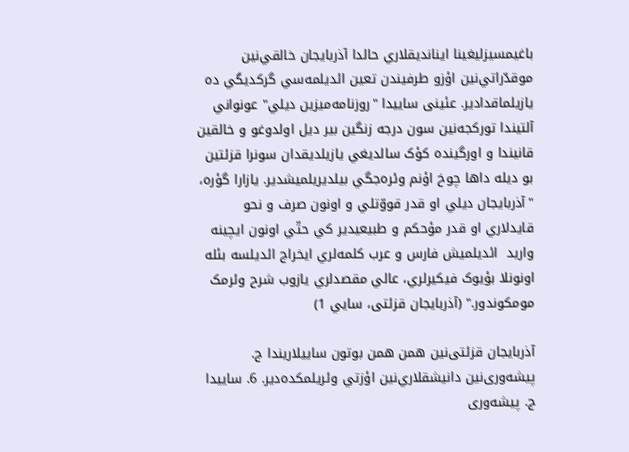باغيمسيزليغينا اينانديقلاري حالدا آذربايجان خالقي‌نین موقدّراتي‌نین اؤزو طرفیندن تعين ائديلمه‌سي گرکدیگي ده يازيلماقدادير. عئینی ساييدا "روزنامه‌ميزين ديلي" عونواني آلتيندا تورکجه‌‌نین سون درجه زنگين بير ديل اولدوغو و خالقين قا‌نیندا و اورگينده کؤک سالديغي يازيلديقدان سونرا قزئتین بو ديله داها چوخ اؤنم وئره‌جگي بیلدیریلمیشدیر. يازارا گؤره، "آذربايجان ديلي او قدر قووّتلي و اونون صرف و نحو قايد‌لاري او قدر مؤحکم و طبيعيدير کي حتّي اونون ايچينه واريد  ائديلميش فارس و عرب کلمه‌لري ايخراج ائديلسه بئله اونونلا بؤيوک فيکيرلري، عالي مقصدلري يازوب شرح وئرمک مومکوندور." (آذربایجان قزئتی‌، سايي 1)

آذربايجان قزئتی‌‌نین همن همن بوتون ساييلاريندا ج. پیشه‌وری‌‌نین دانیشقلاري‌نین اؤزتي وئريلمکده‌دير. 6. ساييدا ج. پیشه‌وری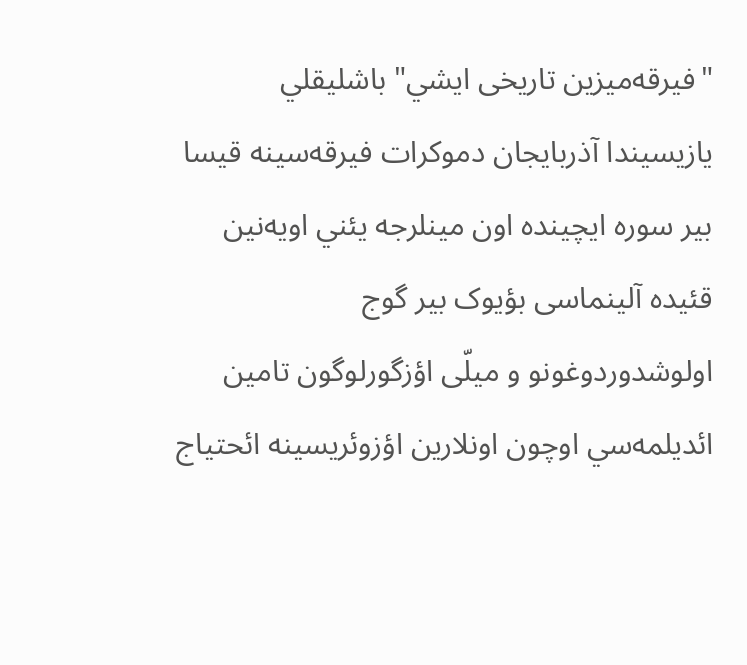"فیرقه‌ميزين تاریخی ايشي" باشليقلي يازيسيندا آذربايجان دموکرات فیرقه‌سينه قيسا بير سوره ايچينده اون مينلرجه يئني اويه‌نین قئیده آلینماسی بؤیوک بير گوج اولوشدوردوغونو و میلّی اؤزگورلوگون تامين ائديلمه‌سي اوچون اونلارين اؤزوئريسينه ائحتياج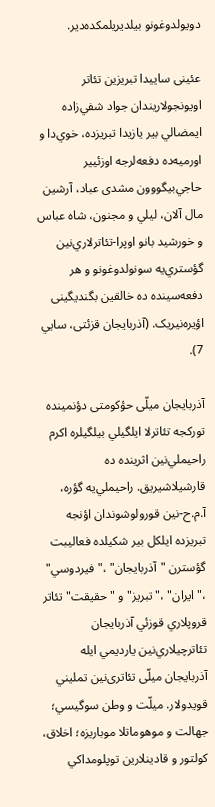دويولدوغونو بیلدیریلمکده‌دیر.

عئینی ساييدا تبريز‌ين تئاتر اويونجولاريندان جواد شفي‌زاده ايمضالي بير يازيدا تبريز‌ده، خوي‌دا و اورميه‌ده دفعه‌لرجه اوزئيير حاجي‌بيگوو‌ون مشدی عباد، آرشين مال آلان، ليلي و مجنون، شاه عباس و خورشيد بانو اوپرا-تئاترلاري‌نین گؤستري‌يه سونولدوغونو و هر دفعه‌سينده ده خالقين بگندیگینی اؤیره‌نیریک. (آذربایجان قزئتی‌، سايي 7).

آذربایجان میلّی حؤکومتی دؤنمينده تورکجه تئاترلا ايلگيلي بيلگيلره اکرم راحيملي‌‌نین اثرينده ده قارشیلاشیریق. راحيملي‌يه گؤره، آ.م.ح-نین قورولوشوندان اؤنجه تبريز‌ده ايلکل بير شکيلده فعالیبت گؤسترن "آذربايجان" ،"فيردوسي" ،"ايران" ،"تبريز" و "حقیقت" تئاتر قروپلاري قوزئي آذربايجان تئاترچیلاري‌نین يارديمي ایله آذربايجان میلّی تئاتری‌نین تمليني قویدولار. میلّت و وطن سوگيسي؛ جهالت و موهوماتلا موباریزه؛ اخلاق، کولتور و قادينلارين توپلومداکي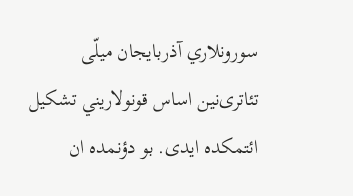سورونلاري آذربايجان میلّی تئاتری‌نین اساس قونولاريني تشکيل ائتمکده ایدی. بو دؤنمده ان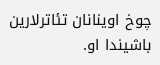چوخ اوينانان تئاترلارين باشيندا او.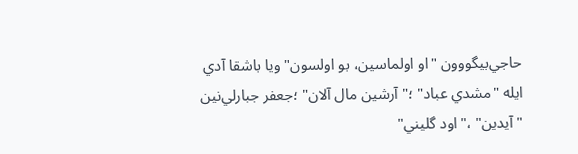حاجي‌بيگوو‌ون "او اولماسين، بو اولسون" ويا باشقا آدي‌ ایله "مشدي عباد" ؛"آرشين مال آلان" ؛جعفر جبارلي‌‌نین "آيدين" ،"اود گليني"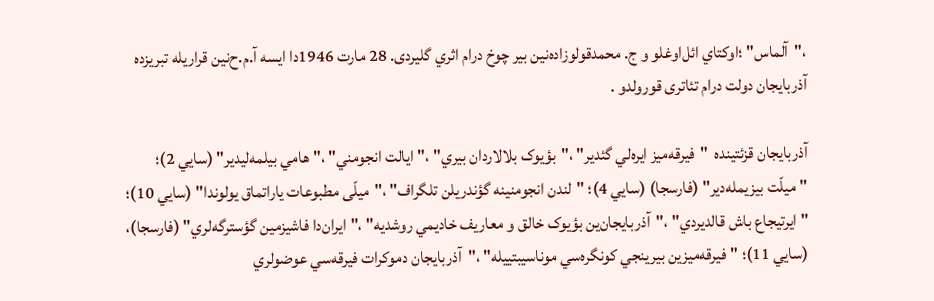،"آلماس" ؛اوکتاي ائل‌اوغلو و ج. محمدقولوزاده‌‌‌نین بير چوخ درام اثري گليردی. 28 مارت 1946دا ايسه آ.م‌.ح‌‌نین قراریله تبريز‌ده آذربايجان دولت درام تئاتری قورولدو .

آذربايجان قزئتینده  "فيرقه‌ميز ايره‌لي گئدير" ،"بؤيوک بلالاردان بيري" ،"ايالت انجومني" ،"هامي بيلمه‌ليدير" (سايي 2)؛ "میلّت بيزيمله‌دير" (فارسجا) (سايي 4)؛ "لندن انجومنینه گؤندريلن تلگراف" ،"میلّی مطبوعات ياراتماق يولوندا" (سايي 10)؛ "ايرتيجاع باش قالديردي" ،"آذربايجان‌ين بؤيوک خالق و معاريف خاديمي روشديه" ،"ايران‌دا فاشيزمين گؤسترگه‌لري" (فارسجا)، (سايي 11)؛ "فيرقه‌ميزين بيرينجي کونگره‌سي موناسيبتييله" ،"آذربايجان دموکرات فيرقه‌سي عوضولري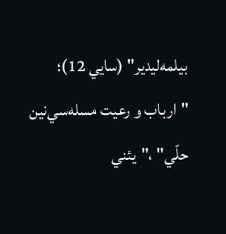بيلمه‌ليدير" (سايي 12)؛ "ارباب و رعيت مسله‌سي‌نین حلّي" ،"يئني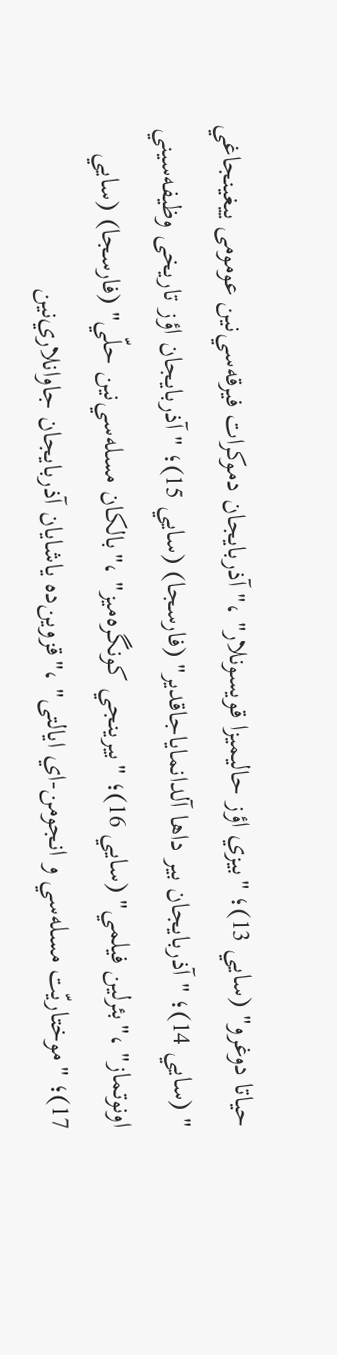حياتا دوغرو" (سايي 13)؛ "بيزي اؤز حاليميزا قويسونلار" ،"آذربايجان دموکرات فيرقه‌سي‌نین عومومی ييغينجاغي " (سايي 14)؛ "آذربايجان بير داها آلدانماياجاقدير" (فارسجا) (سايي 15)؛ "آذربايجان اؤز تاريخی وظیفه‌سيني اونوتماز" ،"بئرلين فيلمي" (سايي 16)؛ "بيرينجي کونگره‌ميز" ،"بالکان مسله‌سي‌نین حلّي" (فارسجا) (سايي 17)؛ "موختاريّت مسله‌سي و انجومن-اي ايالتی" ،"قزوين‌ده ياشايان آذربايجان جاوانلاري‌نین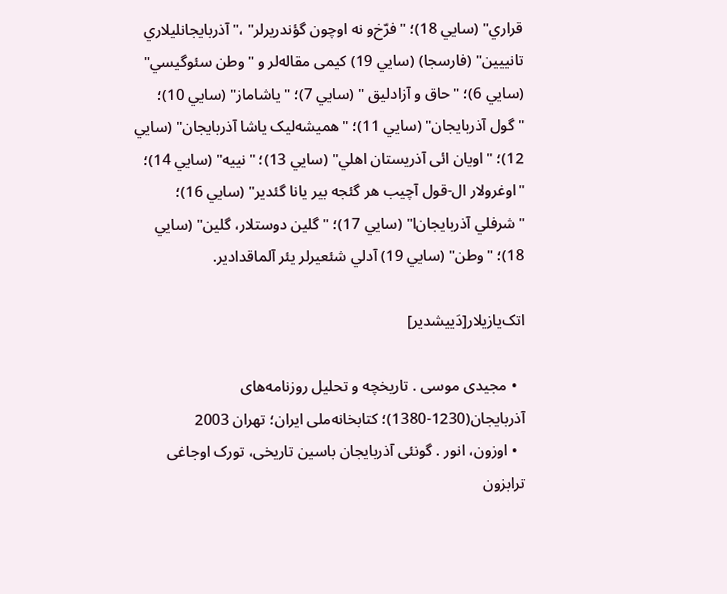قراري" (سايي 18)؛ "فرّخ‌و نه اوچون گؤندريرلر" ،"آذربايجانليلاري تانييين" (فارسجا) (سايي 19) کیمی مقاله‌لر و "وطن سئوگيسي" (سايي 6)؛ "حاق و آزادليق " (سايي 7)؛ "ياشاماز" (سايي 10)؛ "گول آذربايجان" (سايي 11)؛ "هميشه‌ليک ياشا آذربايجان" (سايي 12)؛ "اويان ائی آذريستان اهلي" (سايي 13)؛ "نييه" (سايي 14)؛ "اوغرولار ال-قول آچيب هر گئجه بير يانا گئدير" (سايي 16)؛ "شرفلي آذربايجان‌ا" (سايي 17)؛ "گلين دوستلار، گلين" (سايي 18)؛ "وطن" (سايي 19) آدلي شئعیرلر يئر آلماقدادير.

اتک‌یازیلار[دَییشدیر]

  • مجیدی موسی . تاریخچه‌ و تحلیل روزنامه‌های آذربایجان(1230-1380)؛ کتابخانه‌ملی ایران؛ تهران 2003
  • اوزون، انور . گونئی آذربایجان باسین تاریخی، تورک اوجاغی ترابزون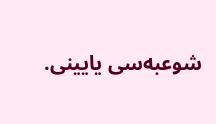شوعبه‌سی یایینی.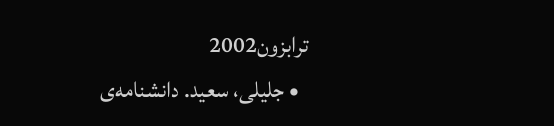ترابزون2002
  • جلیلی، سعید. دانشنامه‌ی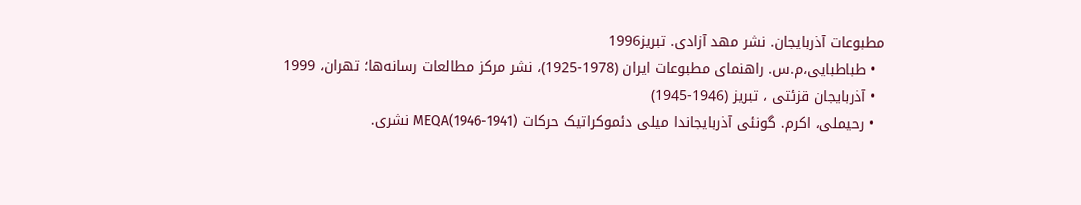مطبوعات آذربایجان. نشر مهد آزادی. تبریز1996
  • طباطبایی،م.س. راهنمای مطبوعات ایران (1978-1925)، نشر مرکز مطالعات رسانه‌ها؛ تهران، 1999
  • آذربایجان قزئتی ، تبریز (1946-1945)
  • رحیملی، اکرم. گونئی آذربایجاندا میلی دئموکراتیک حرکات (1941-1946)MEQA نشری.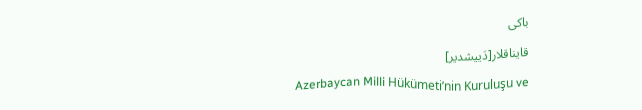باکی

قایناقلار[دَییشدیر]

Azerbaycan Milli Hükümeti’nin Kuruluşu ve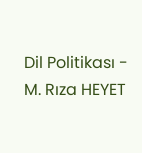Dil Politikası - M. Rıza HEYET